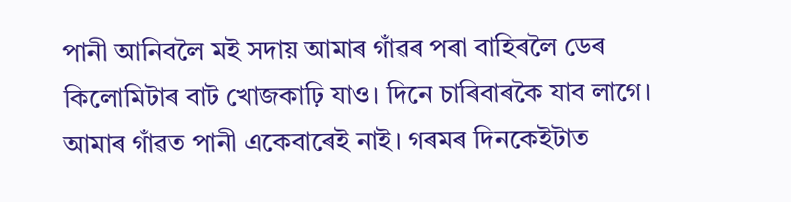পানী আনিবলৈ মই সদায় আমাৰ গাঁৱৰ পৰা বাহিৰলৈ ডেৰ কিলোমিটাৰ বাট খোজকাঢ়ি যাও। দিনে চাৰিবাৰকৈ যাব লাগে। আমাৰ গাঁৱত পানী একেবাৰেই নাই। গৰমৰ দিনকেইটাত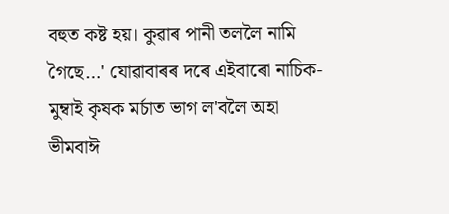বহুত কষ্ট হয়। কুৱাৰ পানী তললৈ নামি গৈছে…' যোৱাবাৰৰ দৰে এইবাৰো নাচিক-মুম্বাই কৃষক মৰ্চাত ভাগ ল'বলৈ অহা ভীমবাঈ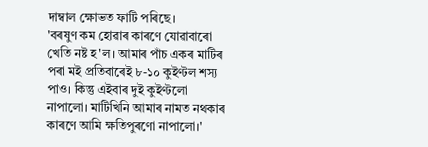দাম্বাল ক্ষোভত ফাটি পৰিছে।
'বৰষুণ কম হোৱাৰ কাৰণে যোৱাবাৰো খেতি নষ্ট হ'ল। আমাৰ পাঁচ একৰ মাটিৰ পৰা মই প্ৰতিবাৰেই ৮-১০ কুইণ্টল শস্য পাও। কিন্তু এইবাৰ দুই কুইণ্টলো নাপালো। মাটিখিনি আমাৰ নামত নথকাৰ কাৰণে আমি ক্ষতিপুৰণো নাপালো।'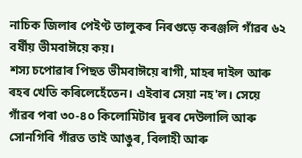নাচিক জিলাৰ পেইণ্ট তালুকৰ নিৰগুড়ে কৰঞ্জলি গাঁৱৰ ৬২ বৰ্ষীয় ভীমবাঈয়ে কয়।
শস্য চপোৱাৰ পিছত ভীমবাঈয়ে ৰাগী, মাহৰ দাইল আৰু ৰহৰ খেতি কৰিলেহেঁতেন। এইবাৰ সেয়া নহ'ল। সেয়ে গাঁৱৰ পৰা ৩০-৪০ কিলোমিটাৰ দুৰৰ দেউলালি আৰু সোনগিৰি গাঁৱত তাই আঙুৰ, বিলাহী আৰু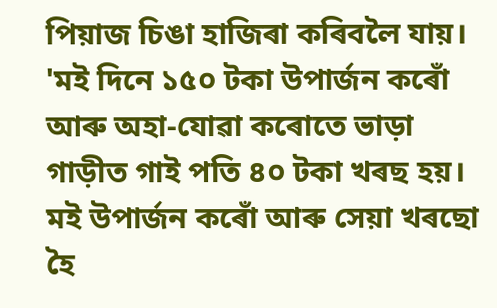পিয়াজ চিঙা হাজিৰা কৰিবলৈ যায়। 'মই দিনে ১৫০ টকা উপাৰ্জন কৰোঁ আৰু অহা-যোৱা কৰোতে ভাড়া গাড়ীত গাই পতি ৪০ টকা খৰছ হয়। মই উপাৰ্জন কৰোঁ আৰু সেয়া খৰছো হৈ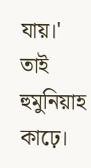যায়।' তাই হুমুনিয়াহ কাঢ়ে।